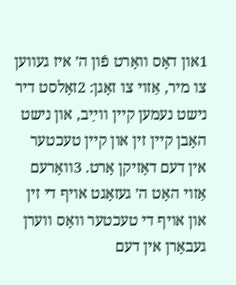1און דאָס װאָרט פֿון ה׳ איז געװען צו מיר, אַזױ צו זאָגן: 2זאָלסט דיר נישט נעמען קײן װײַב, און נישט האָבן קײן זין און קײן טעכטער אין דעם דאָזיקן אָרט. 3װאָרעם אַזױ האָט ה׳ געזאָגט אױף די זין און אױף די טעכטער װאָס װערן געבאָרן אין דעם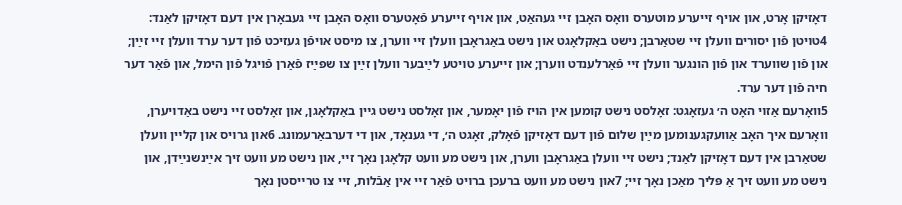דאָזיקן אָרט, און אױף זײערע מוטערס װאָס האָבן זײ געהאַט, און אױף זײערע פֿאָטערס װאָס האָבן זײ געבאָרן אין דעם דאָזיקן לאַנד: 4טױטן פֿון יסורים װעלן זײ שטאַרבן; נישט באַקלאָגט און נישט באַגראָבן װעלן זײ װערן, צו מיסט אױפֿן געזיכט פֿון דער ערד װעלן זײ זײַן; און פֿון שװערד און פֿון הונגער װעלן זײ פֿאַרלענדט װערן; און זײערע טױטע לײַבער װעלן זײַן צו שפּײַז פֿאַרן פֿױגל פֿון הימל, און פֿאַר דער חיה פֿון דער ערד.
5װאָרעם אַזױ האָט ה׳ געזאָגט: זאָלסט נישט קומען אין הױז פֿון יאָמער, און זאָלסט נישט גײן באַקלאָגן, און זאָלסט זײ נישט באַדױערן, װאָרעם איך האָב אַװעקגענומען מײַן שלום פֿון דעם דאָזיקן פֿאָלק, זאָגט ה׳, די גענאָד, און די דערבאַרעמונג. 6און גרױס און קלײן װעלן שטאַרבן אין דעם דאָזיקן לאַנד; נישט זײ װעלן באַגראָבן װערן, און נישט מע װעט קלאָגן נאָך זײ, און נישט מע װעט זיך אײַנשנײַדן, און נישט מע װעט זיך אַ פּליך מאַכן נאָך זײ; 7און נישט מע װעט ברעכן ברױט פֿאַר זײ אין אַבֿלות, זײ צו טרײסטן נאָך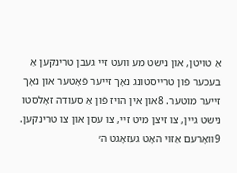אַ טױטן, און נישט מע װעט זײ געבן טרינקען אַ בעכער פֿון טרײסטונג נאָך זײער פֿאָטער און נאָך זײער מוטער. 8און אין הױז פֿון אַ סעודה זאָלסטו נישט גײן, צו זיצן מיט זײ, צו עסן און צו טרינקען. 9װאָרעם אַזױ האָט געזאָגט ה׳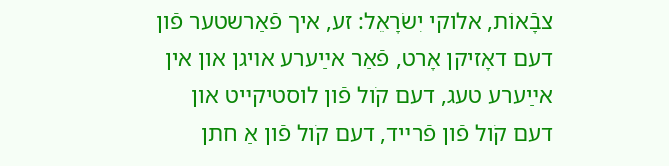צבָֿאוֹת, אלוקי יִשׂרָאֵל: זע, איך פֿאַרשטער פֿון דעם דאָזיקן אָרט, פֿאַר אײַערע אױגן און אין אײַערע טעג, דעם קֹול פֿון לוסטיקײט און דעם קֹול פֿון פֿרײד, דעם קֹול פֿון אַ חתן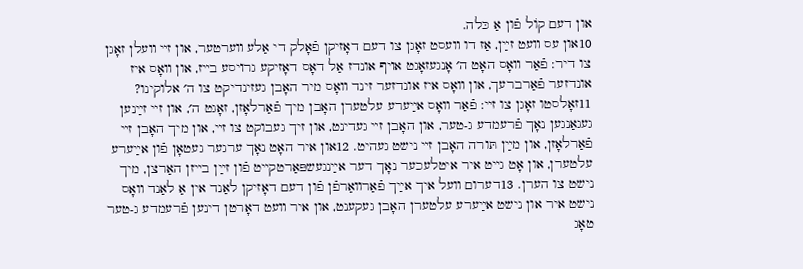און דעם קֹול פֿון אַ כּלה.
10און עס װעט זײַן, אַז דו װעסט זאָגן צו דעם דאָזיקן פֿאָלק די אַלע װערטער, און זײ װעלן זאָגן צו דיר: פֿאַר װאָס האָט ה׳ אָנגעזאָגט אױף אונדז אַל דאָס דאָזיקע גרױסע בײז, און װאָס איז אונדזער פֿאַרברעך, און װאָס איז אונדזער זינד װאָס מיר האָבן געזינדיקט צו ה׳ אלוקינו? 11זאָלסטו זאָגן צו זײ: פֿאַר װאָס אײַערע עלטערן האָבן מיך פֿאַרלאָזן, זאָגט ה׳, און זײ זײַנען געגאַנגען נאָך פֿרעמדע ג‑טער, און האָבן זײ געדינט, און זיך געבוקט צו זײ, און מיך האָבן זײ פֿאַרלאָזן, און מײַן תּורה האָבן זײ נישט געהיט. 12און איר האָט נאָך ערגער געטאָן פֿון אײַערע עלטערן, און אָט גײט איר איטלעכער נאָך דער אײַנגעשפּאַרטקײט פֿון זײַן בײזן האַרצן, מיך נישט צו הערן. 13דערום װעל איך אײַך פֿאַרװאַרפֿן פֿון דעם דאָזיקן לאַנד אין אַ לאַנד װאָס נישט איר און נישט אײַערע עלטערן האָבן געקענט, און איר װעט דאָרטן דינען פֿרעמדע ג‑טער טאָג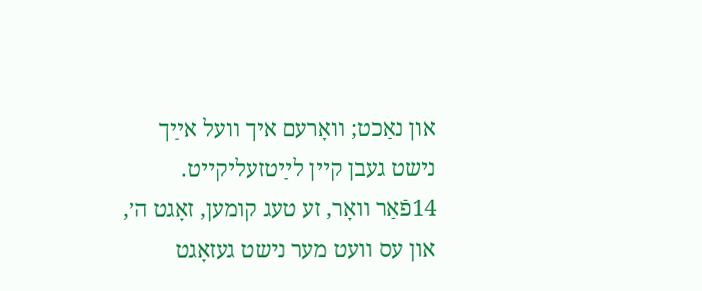און נאַכט; װאָרעם איך װעל אײַך נישט געבן קײן לײַטזעליקײט.
14פֿאַר װאָר, זע טעג קומען, זאָגט ה׳, און עס װעט מער נישט געזאָגט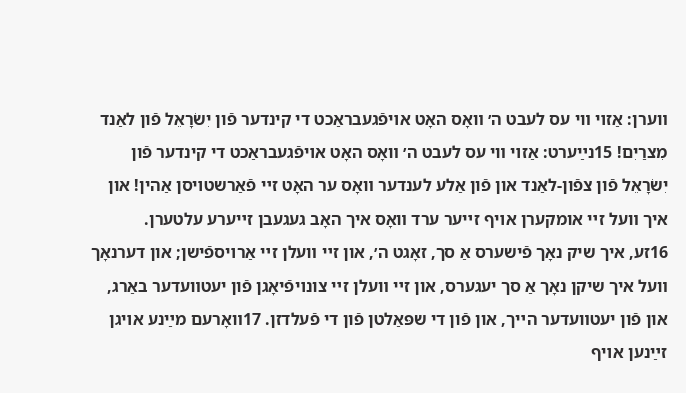װערן: אַזױ װי עס לעבט ה׳ װאָס האָט אױפֿגעבראַכט די קינדער פֿון יִשׂרָאֵל פֿון לאַנד מִצרַיִם! 15נײַערט: אַזױ װי עס לעבט ה׳ װאָס האָט אױפֿגעבראַכט די קינדער פֿון יִשׂרָאֵל פֿון צפֿון-לאַנד און פֿון אַלע לענדער װאָס ער האָט זײ פֿאַרשטױסן אַהין! און איך װעל זײ אומקערן אױף זײער ערד װאָס איך האָב געגעבן זײערע עלטערן.
16זע, איך שיק נאָך פֿישערס אַ סך, זאָגט ה׳, און זײ װעלן זײ אַרױספֿישן; און דערנאָך װעל איך שיקן נאָך אַ סך יעגערס, און זײ װעלן זײ צונױפֿיאָגן פֿון יעטװעדער באַרג, און פֿון יעטװעדער הײך, און פֿון די שפּאַלטן פֿון די פֿעלדזן. 17װאָרעם מײַנע אױגן זײַנען אױף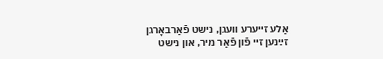אַלע זײערע װעגן, נישט פֿאַרבאָרגן זײַנען זײ פֿון פֿאַר מיר, און נישט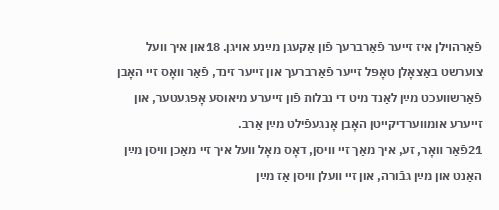פֿאַרהױלן איז זײער פֿאַרברעך פֿון אַקעגן מײַנע אױגן. 18און איך װעל צוערשט באַצאָלן טאָפּל זײער פֿאַרברעך און זײער זינד, פֿאַר װאָס זײ האָבן פֿאַרשװעכט מײַן לאַנד מיט די נבלות פֿון זײערע מיאוסע אָפּגעטער, און זײערע אומװערדיקײטן האָבן אָנגעפֿילט מײַן אַרב.
21פֿאַר װאָר, זע, איך מאַך זײ װיסן, דאָס מאָל װעל איך זײ מאַכן װיסן מײַן האַנט און מײַן גבֿורה, און זײ װעלן װיסן אַז מײַן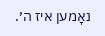נאָמען איז ה׳.